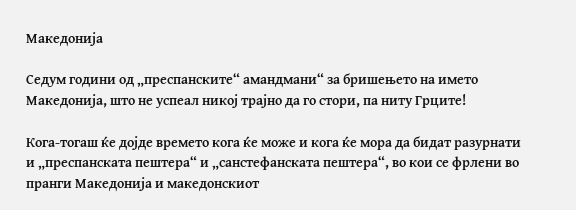Македонија

Седум години од „преспанските“ амандмани“ за бришењето на името Македонија, што не успеал никој трајно да го стори, па ниту Грците!

Кога-тогаш ќе дојде времето кога ќе може и кога ќе мора да бидат разурнати и „преспанската пештера“ и „санстефанската пештера“, во кои се фрлени во пранги Македонија и македонскиот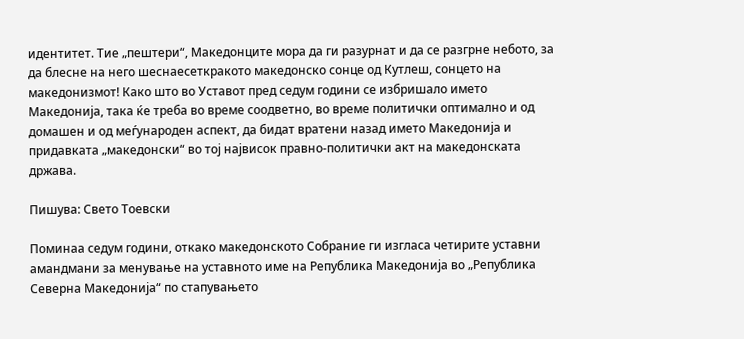идентитет. Тие „пештери“, Македонците мора да ги разурнат и да се разгрне небото, за да блесне на него шеснаесеткракото македонско сонце од Кутлеш, сонцето на македонизмот! Како што во Уставот пред седум години се избришало името Македонија, така ќе треба во време соодветно, во време политички оптимално и од домашен и од меѓународен аспект, да бидат вратени назад името Македонија и придавката „македонски“ во тој највисок правно-политички акт на македонската држава.

Пишува: Свето Тоевски

Поминаа седум години, откако македонското Собрание ги изгласа четирите уставни амандмани за менување на уставното име на Република Македонија во „Република Северна Македонија“ по стапувањето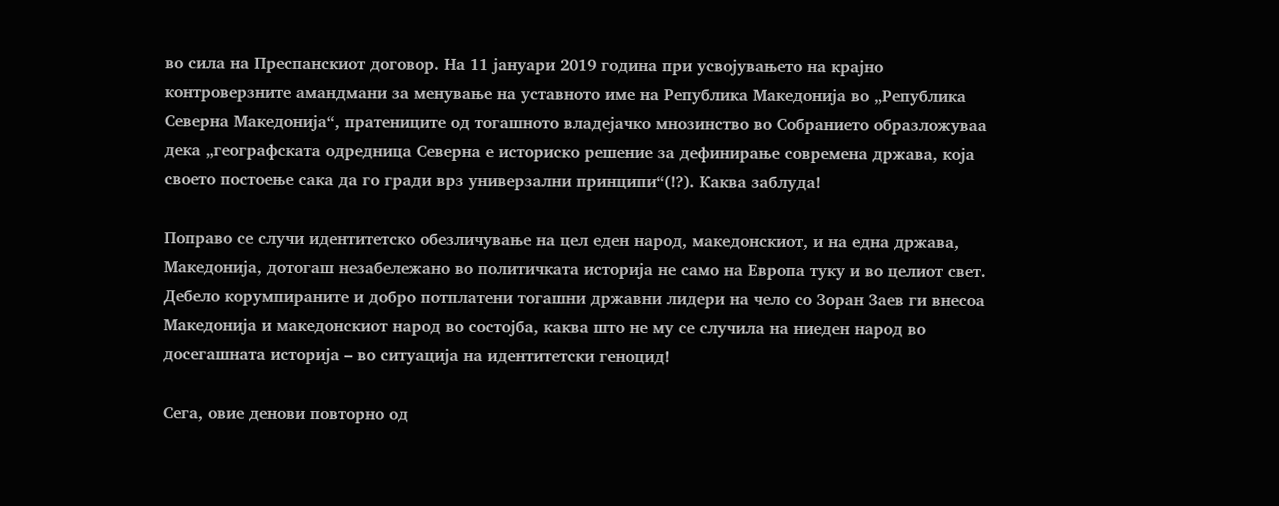во сила на Преспанскиот договор. На 11 јануари 2019 година при усвојувањето на крајно контроверзните амандмани за менување на уставното име на Република Македонија во „Република Северна Македонија“, пратениците од тогашното владејачко мнозинство во Собранието образложуваа дека „географската одредница Северна е историско решение за дефинирање современа држава, која своето постоење сака да го гради врз универзални принципи“(!?). Каква заблуда!

Поправо се случи идентитетско обезличување на цел еден народ, македонскиот, и на една држава, Македонија, дотогаш незабележано во политичката историја не само на Европа туку и во целиот свет. Дебело корумпираните и добро потплатени тогашни државни лидери на чело со Зоран Заев ги внесоа Македонија и македонскиот народ во состојба, каква што не му се случила на ниеден народ во досегашната историја – во ситуација на идентитетски геноцид!

Сега, овие денови повторно од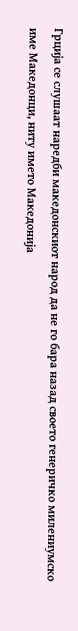Грција се слушаат наредби македонскиот народ да не го бара назад своето генеричко милениумско име Македонци, ниту името Македонија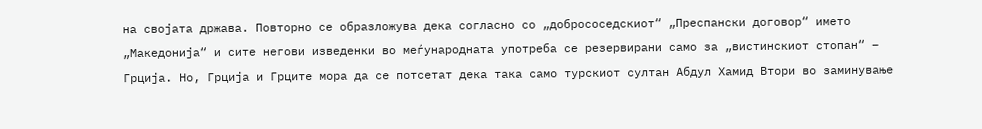на својата држава. Повторно се образложува дека согласно со „добрососедскиот“ „Преспански договор“ името „Македонија“ и сите негови изведенки во меѓународната употреба се резервирани само за „вистинскиот стопан“ – Грција. Но, Грција и Грците мора да се потсетат дека така само турскиот султан Абдул Хамид Втори во заминување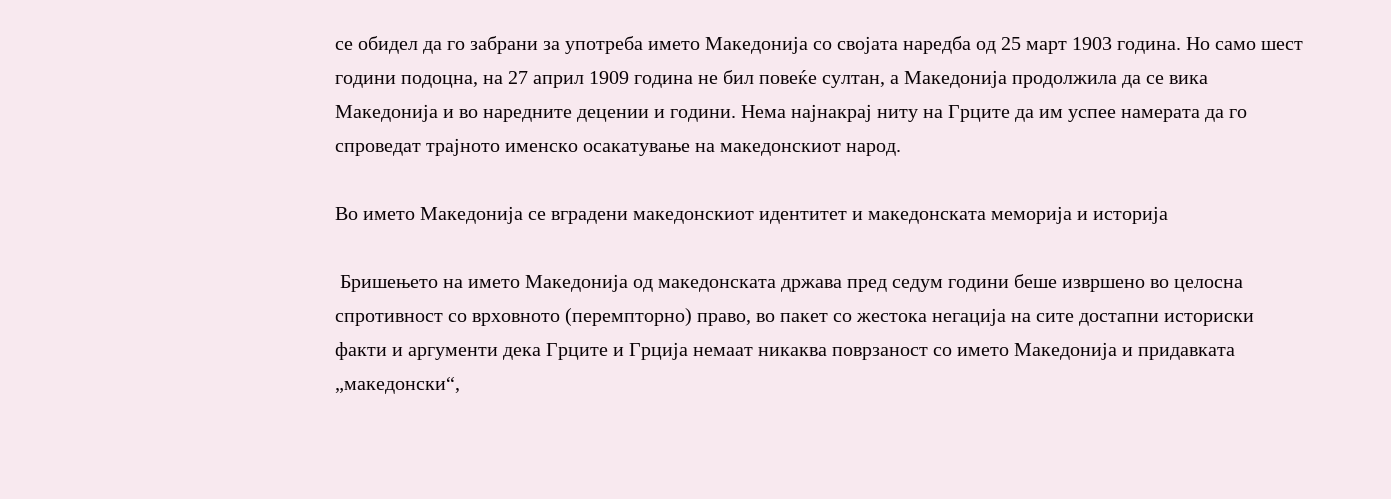се обидел да го забрани за употреба името Македонија со својата наредба од 25 март 1903 година. Но само шест години подоцна, на 27 април 1909 година не бил повеќе султан, а Македонија продолжила да се вика Македонија и во наредните децении и години. Нема најнакрај ниту на Грците да им успее намерата да го спроведат трајното именско осакатување на македонскиот народ.

Во името Македонија се вградени македонскиот идентитет и македонската меморија и историја

 Бришењето на името Македонија од македонската држава пред седум години беше извршено во целосна спротивност со врховното (перемпторно) право, во пакет со жестока негација на сите достапни историски факти и аргументи дека Грците и Грција немаат никаква поврзаност со името Македонија и придавката „македонски“,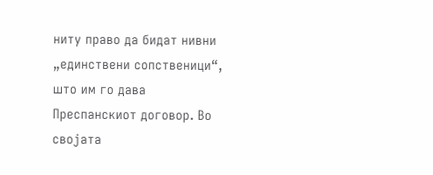ниту право да бидат нивни „единствени сопственици“, што им го дава Преспанскиот договор. Во својата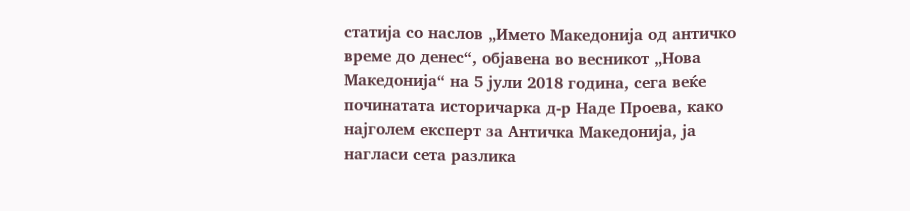статија со наслов „Името Македонија од античко време до денес“, објавена во весникот „Нова Македонија“ на 5 јули 2018 година, сега веќе починатата историчарка д-р Наде Проева, како најголем експерт за Античка Македонија, ја нагласи сета разлика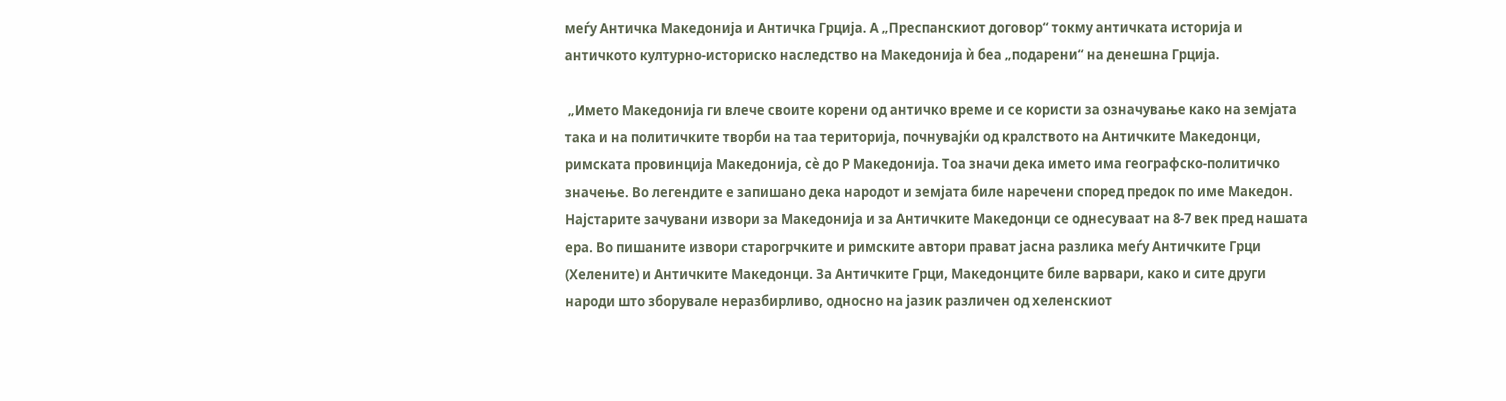меѓу Античка Македонија и Античка Грција. А „Преспанскиот договор“ токму античката историја и античкото културно-историско наследство на Македонија ѝ беа „подарени“ на денешна Грција.

 „Името Македонија ги влече своите корени од античко време и се користи за означување како на земјата така и на политичките творби на таа територија, почнувајќи од кралството на Античките Македoнци, римската провинција Македонија, сѐ до Р Македонија. Тоа значи дека името има географскo-политичкo значење. Во легендите е запишано дека народот и земјата биле наречени според предок по име Македон. Најстарите зачувани извори за Македонија и за Античките Македонци се однесуваат на 8-7 век пред нашата ера. Во пишаните извори старогрчките и римските автори прават јасна разлика меѓу Античките Грци (Хелените) и Античките Македонци. За Античките Грци, Македонците биле варвари, како и сите други народи што зборувале неразбирливо, односно на јазик различен од хеленскиот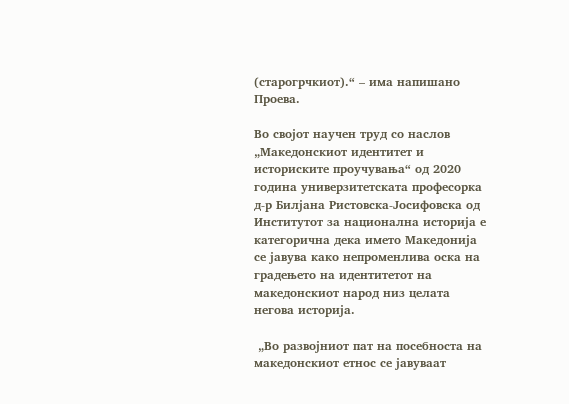(старогрчкиот).“ – има напишано Проева.

Во својот научен труд со наслов „Македонскиот идентитет и историските проучувања“ од 2020 година универзитетската професорка д-р Билјана Ристовска-Јосифовска од Институтот за национална историја е категорична дека името Македонија се јавува како непроменлива оска на градењето на идентитетот на македонскиот народ низ целата негова историја.

 „Во развојниот пат на посебноста на македонскиот етнос се јавуваат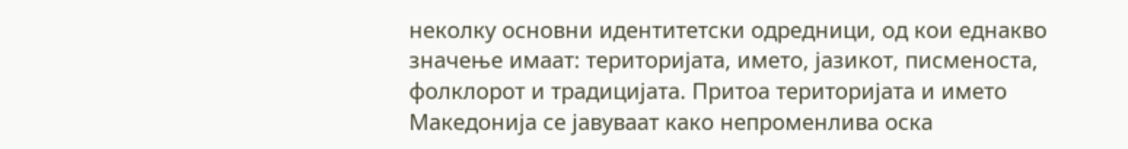неколку основни идентитетски одредници, од кои еднакво значење имаат: територијата, името, јазикот, писменоста, фолклорот и традицијата. Притоа територијата и името Македонија се јавуваат како непроменлива оска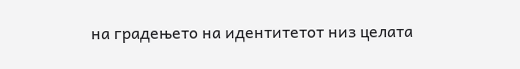на градењето на идентитетот низ целата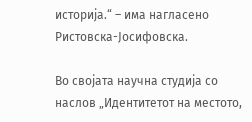историја.“ – има нагласено Ристовска-Јосифовска.

Во својата научна студија со наслов „Идентитетот на местото,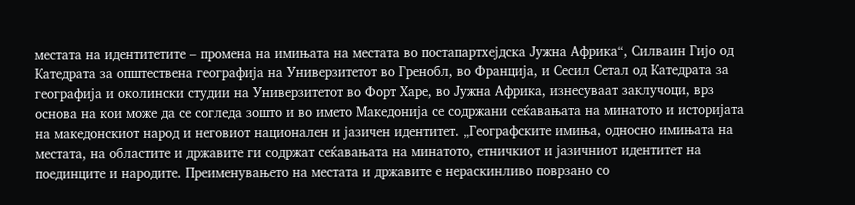местата на идентитетите – промена на имињата на местата во постапартхејдска Јужна Африка“, Силваин Гијо од Катедрата за општествена географија на Универзитетот во Гренобл, во Франција, и Сесил Сетал од Катедрата за географија и околински студии на Универзитетот во Форт Харе, во Јужна Африка, изнесуваат заклучоци, врз основа на кои може да се согледа зошто и во името Македонија се содржани сеќавањата на минатото и историјата на македонскиот народ и неговиот национален и јазичен идентитет. „Географските имиња, односно имињата на местата, на областите и државите ги содржат сеќавањата на минатото, етничкиот и јазичниот идентитет на поединците и народите. Преименувањето на местата и државите е нераскинливо поврзано со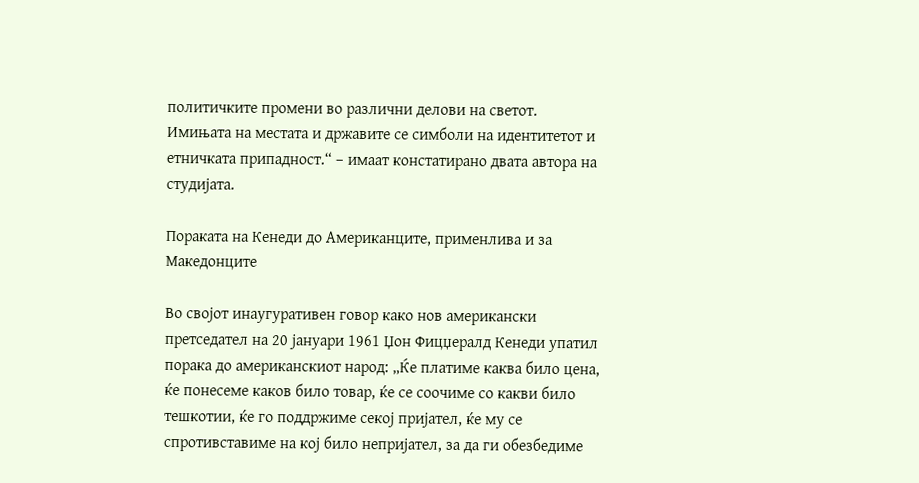политичките промени во различни делови на светот. Имињата на местата и државите се симболи на идентитетот и етничката припадност.“ – имаат констатирано двата автора на студијата.

Пораката на Кенеди до Американците, применлива и за Македонците

Во својот инаугуративен говор како нов американски претседател на 20 јануари 1961 Џон Фицџералд Кенеди упатил порака до американскиот народ: „Ќе платиме каква било цена, ќе понесеме каков било товар, ќе се соочиме со какви било тешкотии, ќе го поддржиме секој пријател, ќе му се спротивставиме на кој било непријател, за да ги обезбедиме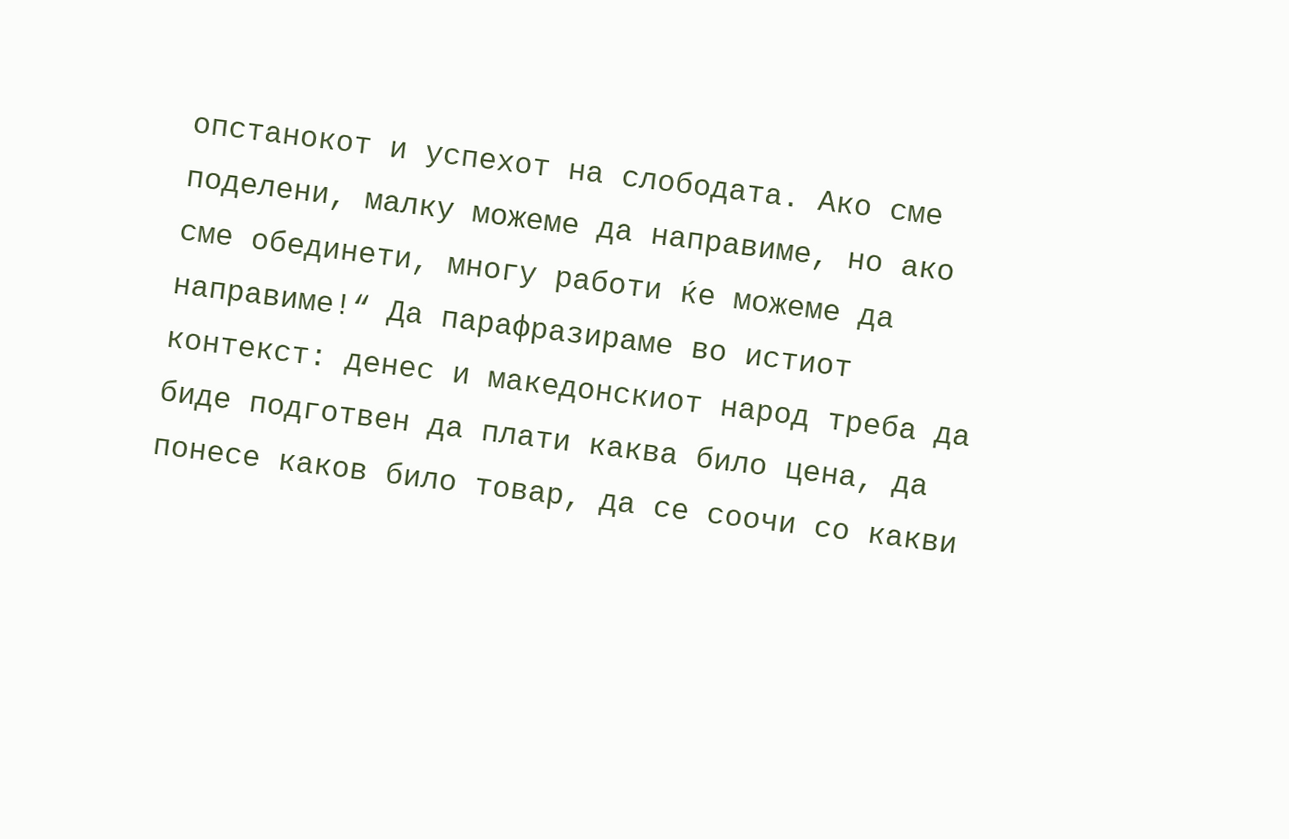опстанокот и успехот на слободата. Ако сме поделени, малку можеме да направиме, но ако сме обединети, многу работи ќе можеме да направиме!“ Да парафразираме во истиот контекст: денес и македонскиот народ треба да биде подготвен да плати каква било цена, да понесе каков било товар, да се соочи со какви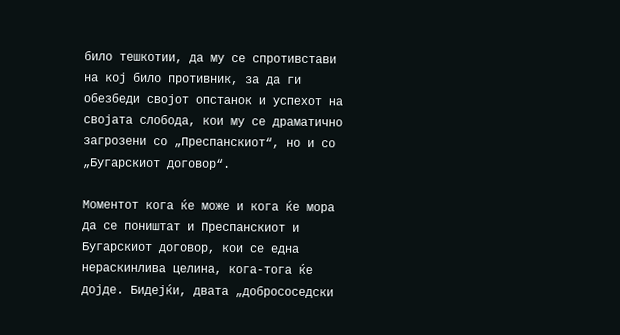било тешкотии, да му се спротивстави на кој било противник, за да ги обезбеди својот опстанок и успехот на својата слобода, кои му се драматично загрозени со „Преспанскиот“, но и со „Бугарскиот договор“.

Моментот кога ќе може и кога ќе мора да се поништат и Преспанскиот и Бугарскиот договор, кои се една нераскинлива целина, кога-тога ќе дојде. Бидејќи, двата „добрососедски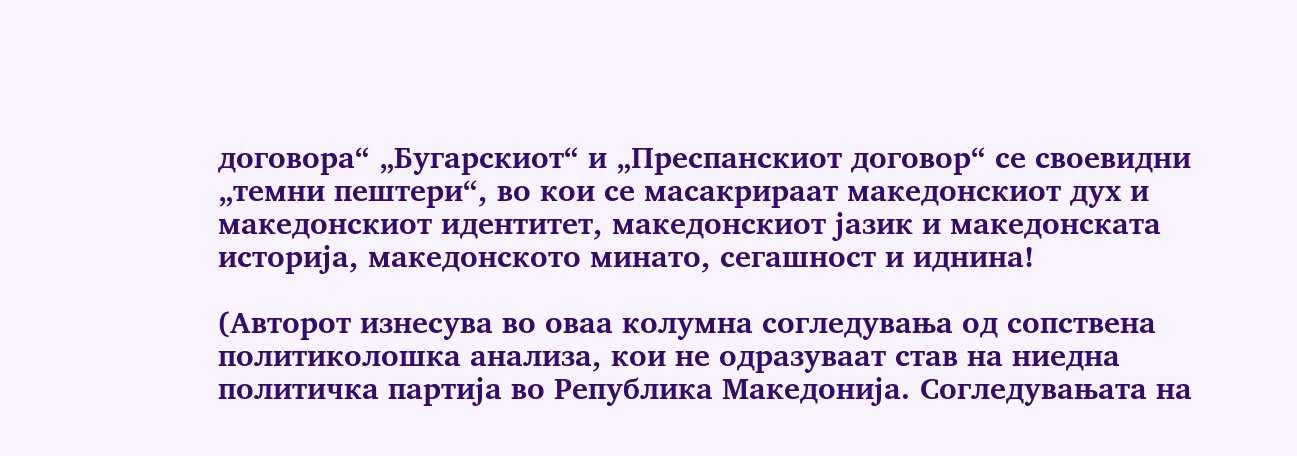договора“ „Бугарскиот“ и „Преспанскиот договор“ се своевидни „темни пештери“, во кои се масакрираат македонскиот дух и македонскиот идентитет, македонскиот јазик и македонската историја, македонското минато, сегашност и иднина!

(Авторот изнесува во оваа колумна согледувања од сопствена политиколошка анализа, кои не одразуваат став на ниедна политичка партија во Република Македонија. Согледувањата на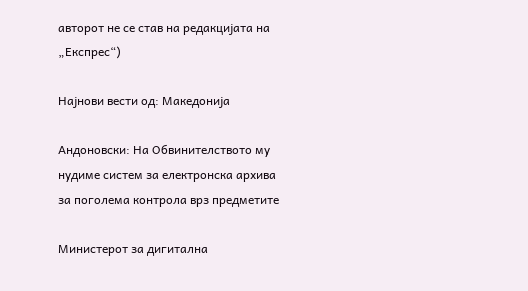авторот не се став на редакцијата на „Експрес“)

Најнови вести од: Македонија

Андоновски: На Обвинителството му нудиме систем за електронска архива за поголема контрола врз предметите

Министерот за дигитална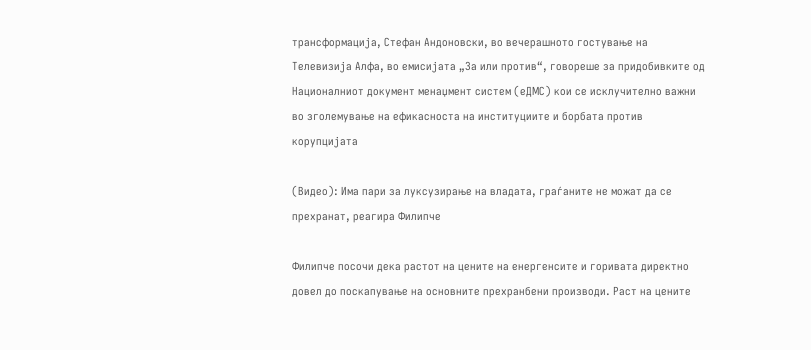трансформација, Стефан Андоновски, во вечерашното гостување на Телевизија Алфа, во емисијата „За или против“, говореше за придобивките од Националниот документ менаџмент систем (еДМС) кои се исклучително важни во зголемување на ефикасноста на институциите и борбата против корупцијата

(Видео): Има пари за луксузирање на владата, граѓаните не можат да се прехранат, реагира Филипче

Филипче посочи дека растот на цените на енергенсите и горивата директно довел до поскапување на основните прехранбени производи. Раст на цените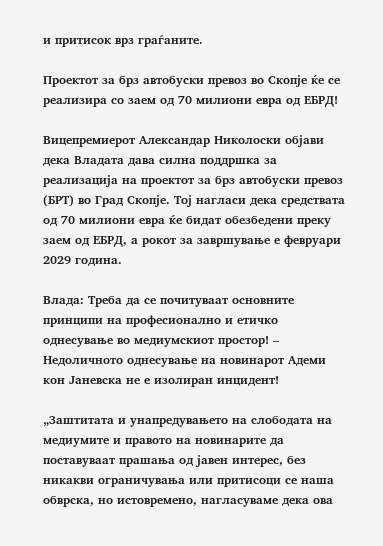и притисок врз граѓаните.

Проектот за брз автобуски превоз во Скопје ќе се реализира со заем од 70 милиони евра од ЕБРД!

Вицепремиерот Александар Николоски објави дека Владата дава силна поддршка за реализација на проектот за брз автобуски превоз (БРТ) во Град Скопје. Тој нагласи дека средствата од 70 милиони евра ќе бидат обезбедени преку заем од ЕБРД, а рокот за завршување е февруари 2029 година.

Влада: Треба да се почитуваат основните принципи на професионално и етичко однесување во медиумскиот простор! – Недоличното однесување на новинарот Адеми кон Јаневска не е изолиран инцидент!

„Заштитата и унапредувањето на слободата на медиумите и правото на новинарите да поставуваат прашања од јавен интерес, без никакви ограничувања или притисоци се наша обврска, но истовремено, нагласуваме дека ова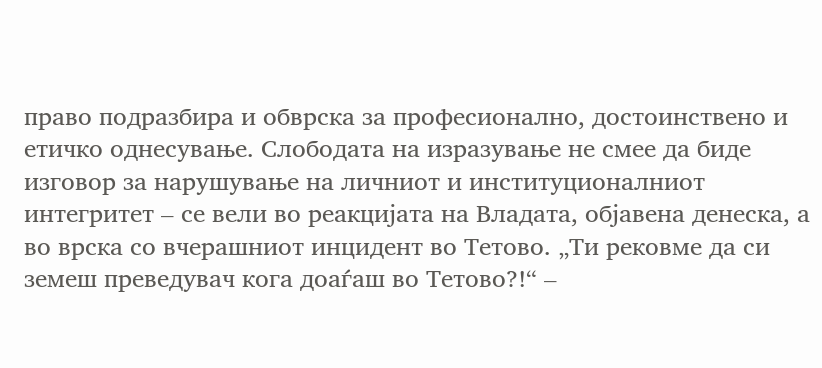право подразбира и обврска за професионално, достоинствено и етичко однесување. Слободата на изразување не смее да биде изговор за нарушување на личниот и институционалниот интегритет – се вели во реакцијата на Владата, објавена денеска, а во врска со вчерашниот инцидент во Тетово. „Ти рековме да си земеш преведувач кога доаѓаш во Тетово?!“ –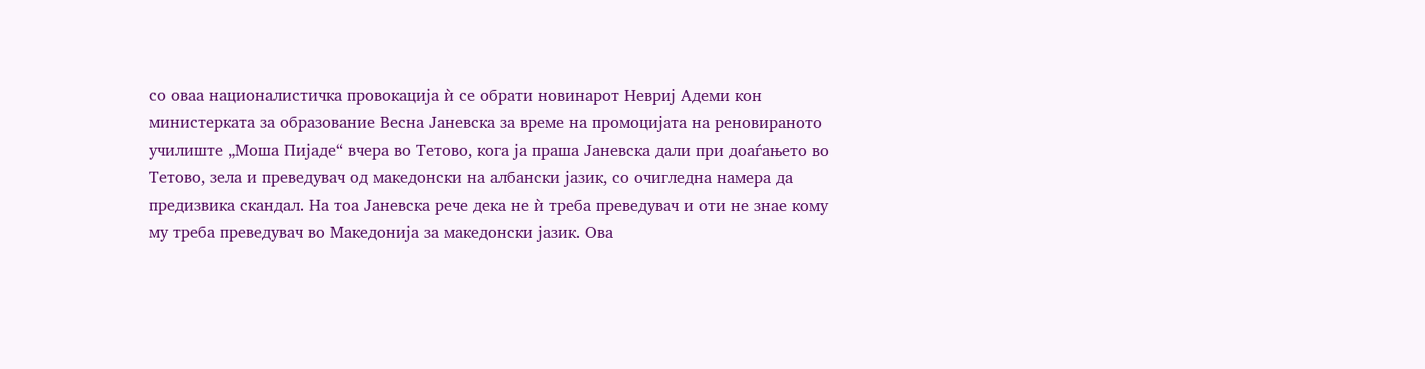со оваа националистичка провокација ѝ се обрати новинарот Невриј Адеми кон министерката за образование Весна Јаневска за време на промоцијата на реновираното училиште „Моша Пијаде“ вчера во Тетово, кога ја праша Јаневска дали при доаѓањето во Тетово, зела и преведувач од македонски на албански јазик, со очигледна намера да предизвика скандал. На тоа Јаневска рече дека не ѝ треба преведувач и оти не знае кому му треба преведувач во Македонија за македонски јазик. Ова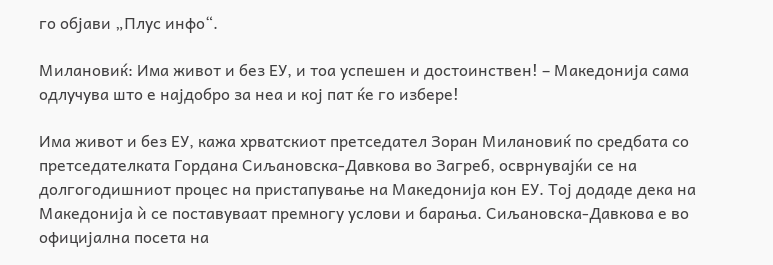го објави „Плус инфо“.

Милановиќ: Има живот и без ЕУ, и тоа успешен и достоинствен! – Македонија сама одлучува што е најдобро за неа и кој пат ќе го избере!

Има живот и без ЕУ, кажа хрватскиот претседател Зоран Милановиќ по средбата со претседателката Гордана Сиљановска-Давкова во Загреб, осврнувајќи се на долгогодишниот процес на пристапување на Македонија кон ЕУ. Тој додаде дека на Македонија ѝ се поставуваат премногу услови и барања. Сиљановска-Давкова е во официјална посета на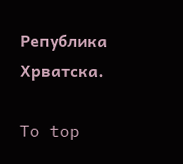Република Хрватска.

To top